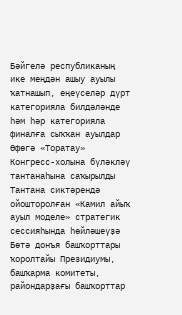Бәйгелә республиканың ике меңдән ашыу ауылы ҡатнашып, еңеүселәр дүрт категорияла билдәләнде һәм һәр категорияла финалға сыҡҡан ауылдар Өфөгә «Торатау» Конгресс-холына бүләкләү тантанаһына саҡырылды
Тантана сиктәрендә ойошторолған «Камил айыҡ ауыл моделе» стратегик сессияһында һөйләшеүҙә Бөтә донъя башҡорттары ҡоролтайы Президиумы, башҡарма комитеты, райондарҙағы башҡорттар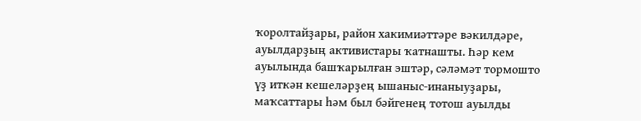ҡоролтайҙары, район хакимиәттәре вәкилдәре, ауылдарҙың активистары ҡатнашты. Һәр кем ауылында башҡарылған эштәр, сәләмәт тормошто үҙ иткән кешеләрҙең ышаныс-инаныуҙары, маҡсаттары һәм был бәйгенең тотош ауылды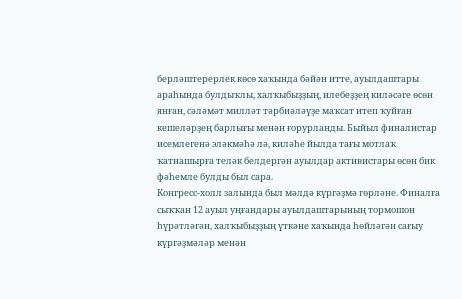берләштерерлек көсө хаҡында бәйән итте, ауылдаштары араһында булдыҡлы, халҡыбыҙҙың, илебеҙҙең киләсәге өсөн янған, сәләмәт милләт тәрбиәләүҙе маҡсат итеп ҡуйған кешеләрҙең барлығы менән ғорурланды. Быйыл финалистар исемлегенә эләкмәһә лә, киләһе йылда тағы мотлаҡ ҡатнашырға теләк белдергән ауылдар активистары өсөн бик фәһемле булды был сара.
Конгресс-холл залында был мәлдә күргәҙмә гөрләне. Финалға сыҡҡан 12 ауыл уңғандары ауылдаштарының тормошон һүрәтләгән, халҡыбыҙҙың үткәне хаҡында һөйләгән сағыу күргәҙмәләр менән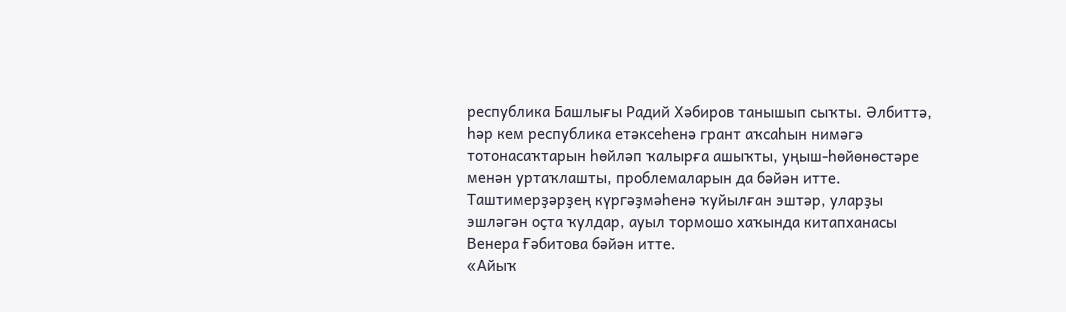республика Башлығы Радий Хәбиров танышып сыҡты. Әлбиттә, һәр кем республика етәксеһенә грант аҡсаһын нимәгә тотонасаҡтарын һөйләп ҡалырға ашыҡты, уңыш-һөйөнөстәре менән уртаҡлашты, проблемаларын да бәйән итте. Таштимерҙәрҙең күргәҙмәһенә ҡуйылған эштәр, уларҙы эшләгән оҫта ҡулдар, ауыл тормошо хаҡында китапханасы Венера Ғәбитова бәйән итте.
«Айыҡ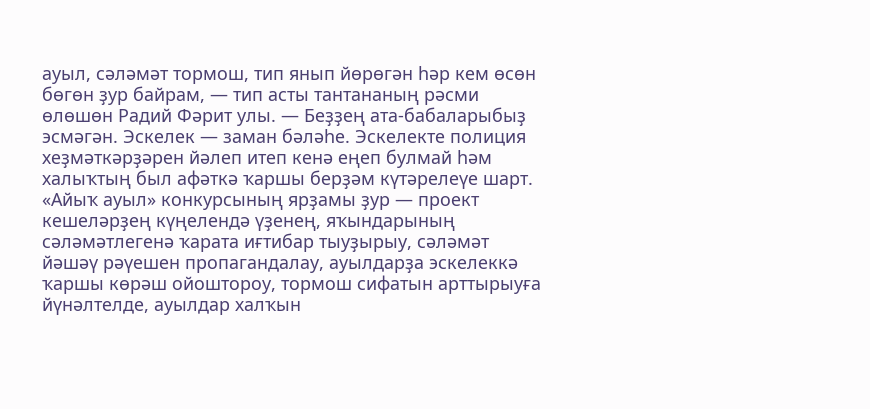ауыл, сәләмәт тормош, тип янып йөрөгән һәр кем өсөн бөгөн ҙур байрам, — тип асты тантананың рәсми өлөшөн Радий Фәрит улы. — Беҙҙең ата-бабаларыбыҙ эсмәгән. Эскелек — заман бәләһе. Эскелекте полиция хеҙмәткәрҙәрен йәлеп итеп кенә еңеп булмай һәм халыҡтың был афәткә ҡаршы берҙәм күтәрелеүе шарт. «Айыҡ ауыл» конкурсының ярҙамы ҙур — проект кешеләрҙең күңелендә үҙенең, яҡындарының сәләмәтлегенә ҡарата иғтибар тыуҙырыу, сәләмәт йәшәү рәүешен пропагандалау, ауылдарҙа эскелеккә ҡаршы көрәш ойоштороу, тормош сифатын арттырыуға йүнәлтелде, ауылдар халҡын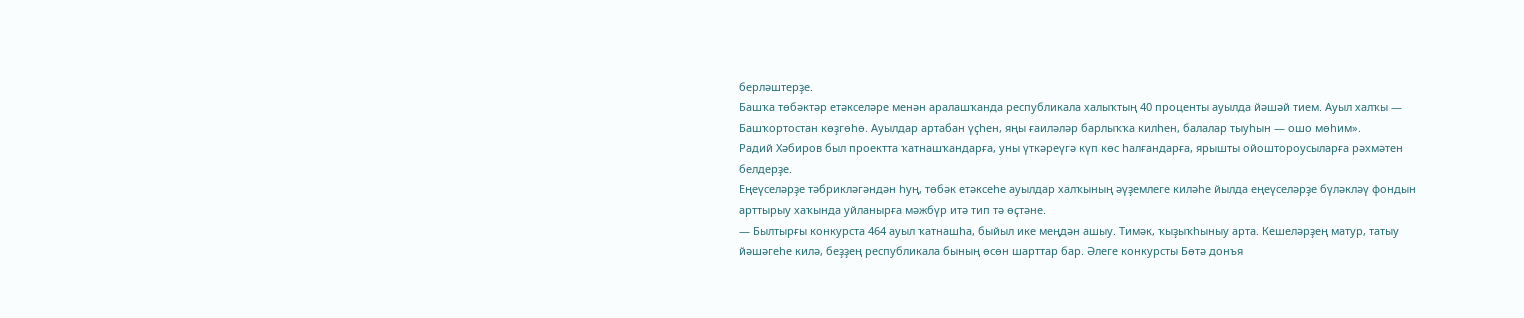берләштерҙе.
Башҡа төбәктәр етәкселәре менән аралашҡанда республикала халыҡтың 40 проценты ауылда йәшәй тием. Ауыл халҡы — Башҡортостан көҙгөһө. Ауылдар артабан үҫһен, яңы ғаиләләр барлыҡҡа килһен, балалар тыуһын — ошо мөһим».
Радий Хәбиров был проектта ҡатнашҡандарға, уны үткәреүгә күп көс һалғандарға, ярышты ойоштороусыларға рәхмәтен белдерҙе.
Еңеүселәрҙе тәбрикләгәндән һуң, төбәк етәксеһе ауылдар халҡының әүҙемлеге киләһе йылда еңеүселәрҙе бүләкләү фондын арттырыу хаҡында уйланырға мәжбүр итә тип тә өҫтәне.
— Былтырғы конкурста 464 ауыл ҡатнашһа, быйыл ике меңдән ашыу. Тимәк, ҡыҙыҡһыныу арта. Кешеләрҙең матур, татыу йәшәгеһе килә, беҙҙең республикала бының өсөн шарттар бар. Әлеге конкурсты Бөтә донъя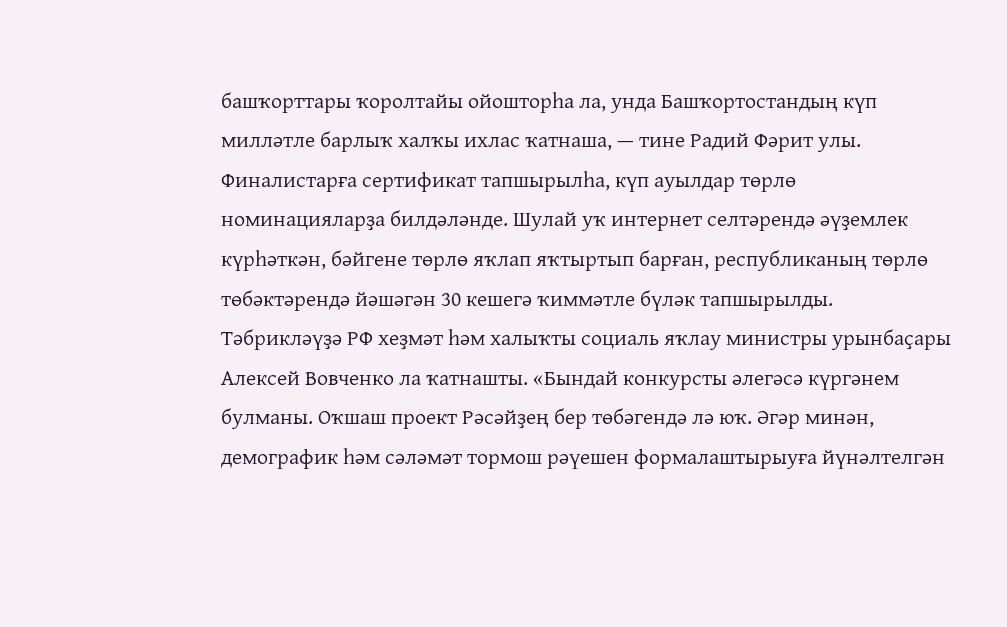башҡорттары ҡоролтайы ойошторһа ла, унда Башҡортостандың күп милләтле барлыҡ халҡы ихлас ҡатнаша, — тине Радий Фәрит улы.
Финалистарға сертификат тапшырылһа, күп ауылдар төрлө номинацияларҙа билдәләнде. Шулай уҡ интернет селтәрендә әүҙемлек күрһәткән, бәйгене төрлө яҡлап яҡтыртып барған, республиканың төрлө төбәктәрендә йәшәгән 30 кешегә ҡиммәтле бүләк тапшырылды.
Тәбрикләүҙә РФ хеҙмәт һәм халыҡты социаль яҡлау министры урынбаҫары Алексей Вовченко ла ҡатнашты. «Бындай конкурсты әлегәсә күргәнем булманы. Оҡшаш проект Рәсәйҙең бер төбәгендә лә юҡ. Әгәр минән, демографик һәм сәләмәт тормош рәүешен формалаштырыуға йүнәлтелгән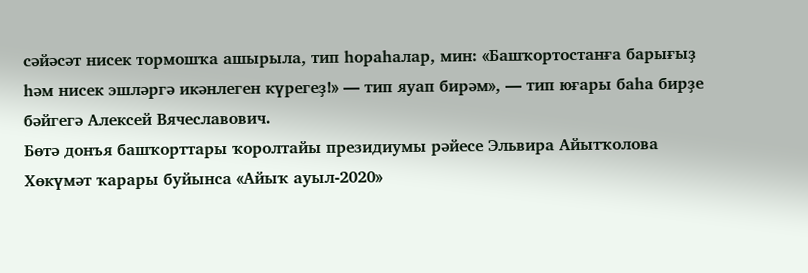сәйәсәт нисек тормошҡа ашырыла, тип һораһалар, мин: «Башҡортостанға барығыҙ һәм нисек эшләргә икәнлеген күрегеҙ!» — тип яуап бирәм», — тип юғары баһа бирҙе бәйгегә Алексей Вячеславович.
Бөтә донъя башҡорттары ҡоролтайы президиумы рәйесе Эльвира Айытҡолова Хөкүмәт ҡарары буйынса «Айыҡ ауыл-2020»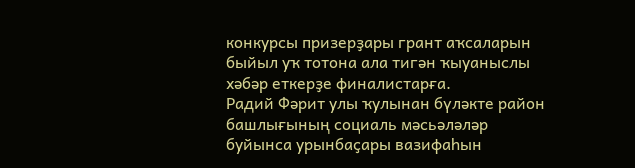конкурсы призерҙары грант аҡсаларын быйыл уҡ тотона ала тигән ҡыуаныслы хәбәр еткерҙе финалистарға.
Радий Фәрит улы ҡулынан бүләкте район башлығының социаль мәсьәләләр буйынса урынбаҫары вазифаһын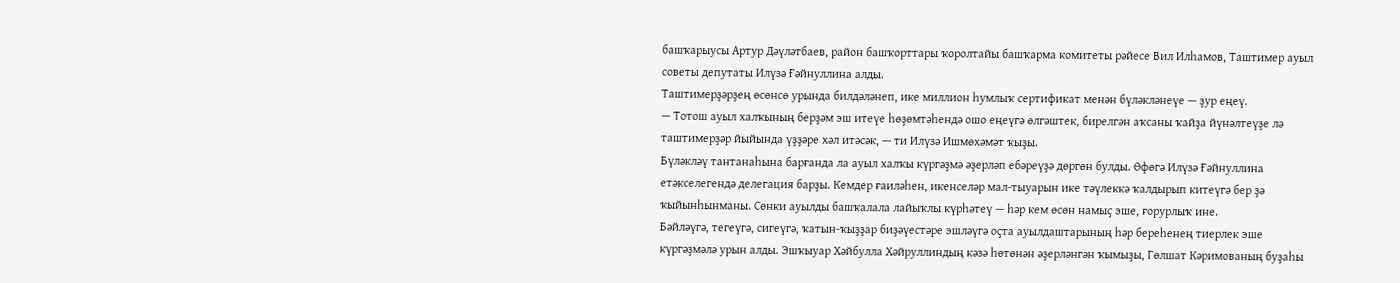башҡарыусы Артур Дәүләтбаев, район башҡорттары ҡоролтайы башҡарма комитеты рәйесе Вил Илһамов, Таштимер ауыл советы депутаты Илүзә Ғәйнуллина алды.
Таштимерҙәрҙең өсөнсө урында билдәләнеп, ике миллион һумлыҡ сертификат менән бүләкләнеүе — ҙур еңеү.
— Тотош ауыл халҡының берҙәм эш итеүе һөҙөмтәһендә ошо еңеүгә өлгәштек, бирелгән аҡсаны ҡайҙа йүнәлтеүҙе лә таштимерҙәр йыйында үҙҙәре хәл итәсәк, — ти Илүзә Ишмөхәмәт ҡыҙы.
Бүләкләү тантанаһына барғанда ла ауыл халҡы күргәҙмә әҙерләп ебәреүҙә дөргөн булды. Өфөгә Илүзә Ғәйнуллина етәкселегендә делегация барҙы. Кемдер ғаиләһен, икенселәр мал-тыуарын ике тәүлеккә ҡалдырып китеүгә бер ҙә ҡыйынһынманы. Сөнки ауылды башҡалала лайыҡлы күрһәтеү — һәр кем өсөн намыҫ эше, ғорурлыҡ ине.
Бәйләүгә, тегеүгә, сигеүгә, ҡатын-ҡыҙҙар биҙәүестәре эшләүгә оҫта ауылдаштарының һәр береһенең тиерлек эше күргәҙмәлә урын алды. Эшҡыуар Хәйбулла Хәйруллиндың кәзә һөтөнән әҙерләнгән ҡымыҙы, Гөлшат Кәримованың буҙаһы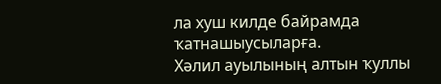ла хуш килде байрамда ҡатнашыусыларға.
Хәлил ауылының алтын ҡуллы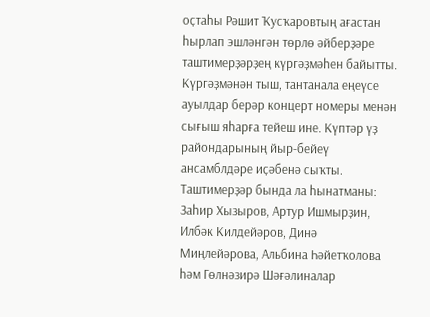оҫтаһы Рәшит Ҡусҡаровтың ағастан һырлап эшләнгән төрлө әйберҙәре таштимерҙәрҙең күргәҙмәһен байытты.
Күргәҙмәнән тыш, тантанала еңеүсе ауылдар берәр концерт номеры менән сығыш яһарға тейеш ине. Күптәр үҙ райондарының йыр-бейеү ансамблдәре иҫәбенә сыҡты. Таштимерҙәр бында ла һынатманы: Заһир Хызыров, Артур Ишмырҙин, Илбәк Килдейәров, Динә Миңлейәрова, Альбина Һәйетҡолова һәм Гөлнәзирә Шәғәлиналар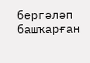бергәләп башҡарған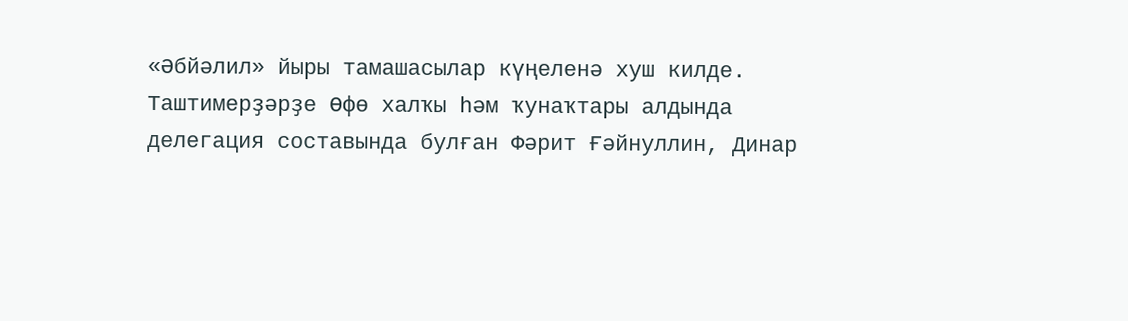«Әбйәлил» йыры тамашасылар күңеленә хуш килде.
Таштимерҙәрҙе Өфө халҡы һәм ҡунаҡтары алдында делегация составында булған Фәрит Ғәйнуллин, Динар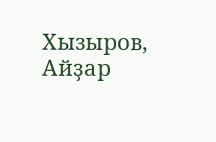Хызыров, Айҙар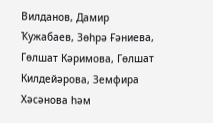Вилданов, Дамир Ҡужабаев, Зөһрә Ғәниева, Гөлшат Кәримова, Гөлшат Килдейәрова, Земфира Хәсәнова һәм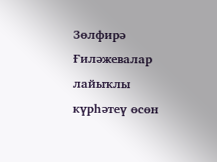Зөлфирә Ғиләжевалар лайыҡлы күрһәтеү өсөн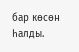бар көсөн һалды.